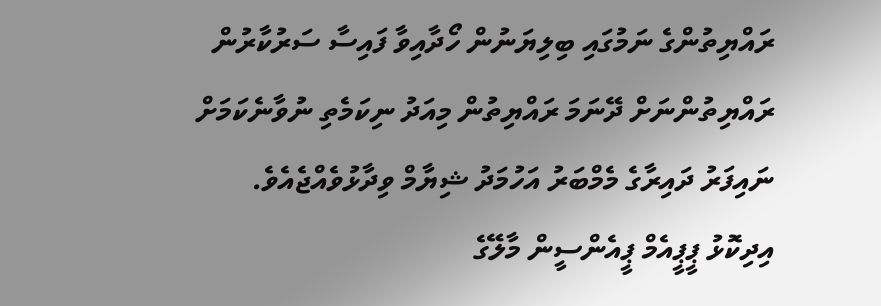ރައްޔިތުންގެ ނަމުގައި ބިލިޔަނުން ހޯދާއިވާ ފައިސާ ސަރުކާރުން ރައްޔިތުންނަށް ދޭނަމަ ރައްޔިތުން މިއަދު ނިކަމެތި ނުވާނެކަމަށް ނައިފަރު ދައިރާގެ މެމްބަރު އަހުމަދު ޝިޔާމް ވިދާޅުވެއްޖެއެވެ.
އިދިކޮޅު ޕީޕީއެމް ޕީއެންސީން މާލޭގެ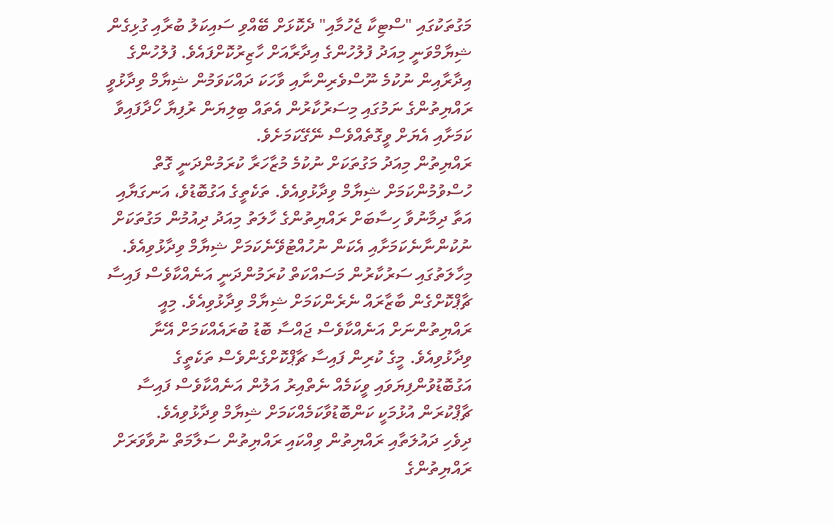މަގުތަކުގައި "ސްޓިކާ ޖެހުމާއި" ދެކޮޅަށް ބޭއްވި ސައިކަލު ބުރާއި ގުޅިގެން ޝިޔާމްވަނީ މިއަދު ފުލުހުންގެ އިދާރާއަށް ހާޒިރުކޮށްފައެވެ. ފުލުހުންގެ އިދާރާއިން ނުކުމެ ނޫސްވެރިންނާއި ވާހަކަ ދައްކަވަމުން ޝިޔާމް ވިދާޅުވީ ރައްޔިތުންގެ ނަމުގައި މިސަރުކާރުން އެތައް ބިލިޔަން ރުފިޔާ ހޯދާފައިވާ ކަމަށާއި އެޔަށް ވީގޮތެއްވެސް ނޭގޭކަމަށެވެ.
ރައްޔިތުން މިއަދު މަގުތަކަށް ނުކުމެ މުޒާހަރާ ކުރަމުންދަނީ ގޮތް ހުސްވުމުންކަމަށް ޝިޔާމް ވިދާޅުވިއެވެ. ތަކެތީގެ އަގުބޮޑުވެ، އަނގަޔާއި އަތާ ދިމާނުވާ ހިސާބަށް ރައްޔިތުންގެ ހާލަތު މިއަދު ދިއުމުން މަގުތަކަށް ނުކުންނާނެކަމަށާއި އެކަން ނުހުއްޓުވޭނެކަމަށް ޝިޔާމް ވިދާޅުވިއެވެ.
މިހާލަތުގައި ސަރުކާރުން މަސައްކަތް ކުރަމުންދަނީ އަނެއްކާވެސް ފައިސާ ޗާޕްކޮށްގެން ބާޒާރައް ނެރެންކަމަށް ޝިޔާމް ވިދާޅުވިއެވެ. މިއީ ރައްޔިތުންނަށް އަނެއްކާވެސް ޖައްސާ ބޮޑު ބުރައެއްކަމަށް އޭނާ ވިދާޅުވިއެވެ. މީގެ ކުރިން ފައިސާ ޗާޕްކޮށްގެންވެސް ތަކެތީގެ އަގުބޮޑުވުންފިޔަވައި ވީކަމެއް ނެތްއިރު އަލުން އަނެއްކާވެސް ފައިސާ ޗާޕްކުރަން އުޅުމަކީ ކަންބޮޑުވާކަމެއްކަމަށް ޝިޔާމް ވިދާޅުވިއެވެ.
ދިވެހި ދައުލަތާއި ރައްޔިތުން ވިއްކައި ރައްޔިތުން ސަލާމަތް ނުވާވަރަށް ރައްޔިތުންގެ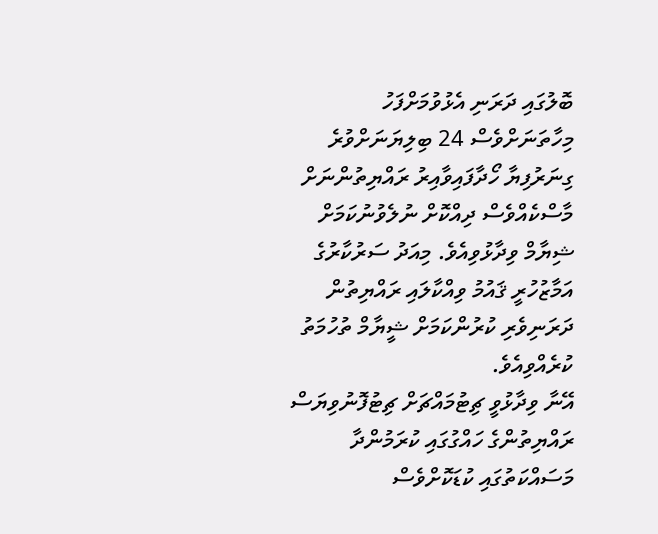ބޮލުގައި ދަރަނި އެޅުވުމަށްފަހު މިހާތަނަށްވެސް 24 ބިލިޔަނަށްވުރެ ގިނަރުފިޔާ ހޯދާފައިވާއިރު ރައްޔިތުންނަށް މާސްކެއްވެސް ދިއްކޮށް ނުލެވުނުކަމަށް ޝިޔާމް ވިދާޅުވިއެވެ. މިއަދު ސަރުކާރުގެ އަމާޒުހުރީ ޤައުމު ވިއްކާލައި ރައްޔިތުން ދަރަނިވެރި ކުރުންކަމަށް ޝީޔާމް ތުހުމަތު ކުރެއްވިއެވެ.
އޭނާ ވިދާޅުވީ ޗިޓުމައްޗަށް ޗިޓުފޮނުވިޔަސް ރައްޔިތުންގެ ހައްގުގައި ކުރަމުންދާ މަސައްކަތުގައި ކުޑަކޮށްވެސް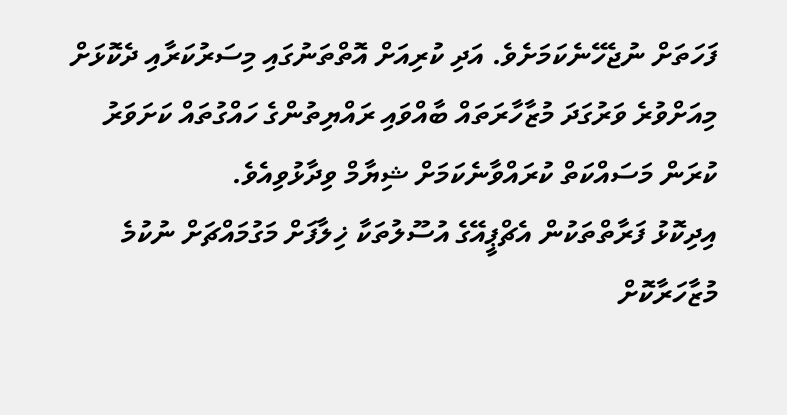ފަހަތަށް ނުޖެހޭނެކަމަށެވެ. އަދި ކުރިއަށް އޮތްތަނުގައި މިސަރުކަރާއި ދެކޮޅަށް މިއަށްވުރެ ވަރުގަދަ މުޒާހާރަތައް ބާއްވައި ރައްޔިތުންގެ ހައްގުތައް ކަށަވަރު ކުރަން މަސައްކަތް ކުރައްވާނެކަމަށް ޝިޔާމް ވިދާޅުވިއެވެ.
އިދިކޮޅު ފަރާތްތަކުން އެޗްޕީއޭގެ އުސޫލުތަކާ ޚިލާފަށް މަގުމައްޗަށް ނުކުމެ މުޒާހަރާކޮށް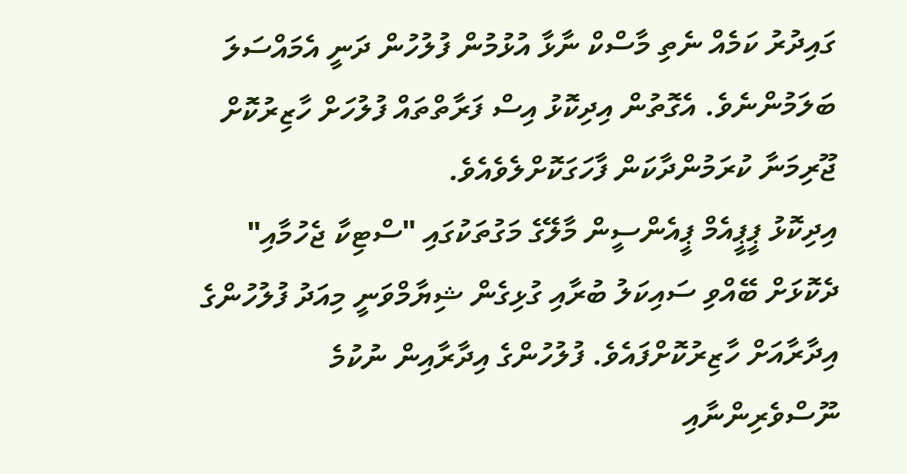ގައިދުރު ކަމެއް ނެތި މާސްކް ނާޅާ އުޅުމުން ފުލުހުން ދަނީ އެމައްސަލަ ބަލަމުންނެވެ. އެގޮތުން އިދިކޮޅު އިސް ފަރާތްތައް ފުލުހަށް ހާޒިރުކޮށް ޖޫރިމަނާ ކުރަމުންދާކަން ފާހަގަކޮށްލެވެއެވެ.
އިދިކޮޅު ޕީޕީއެމް ޕީއެންސީން މާލޭގެ މަގުތަކުގައި "ސްޓިކާ ޖެހުމާއި" ދެކޮޅަށް ބޭއްވި ސައިކަލު ބުރާއި ގުޅިގެން ޝިޔާމްވަނީ މިއަދު ފުލުހުންގެ އިދާރާއަށް ހާޒިރުކޮށްފައެވެ. ފުލުހުންގެ އިދާރާއިން ނުކުމެ ނޫސްވެރިންނާއި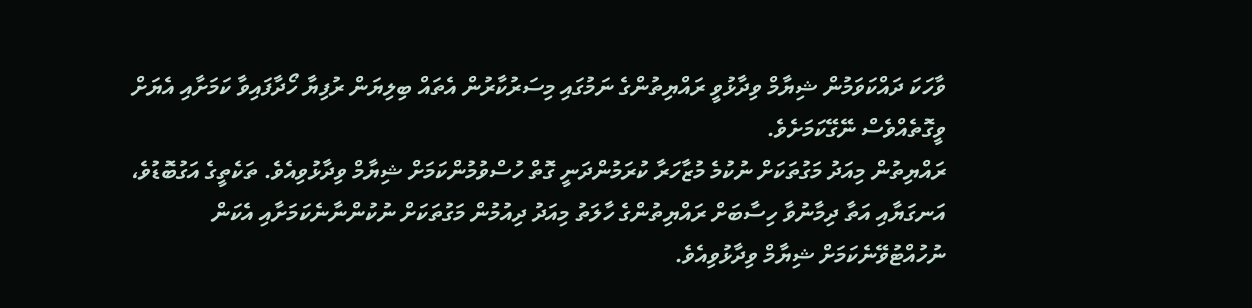ވާހަކަ ދައްކަވަމުން ޝިޔާމް ވިދާޅުވީ ރައްޔިތުންގެ ނަމުގައި މިސަރުކާރުން އެތައް ބިލިޔަން ރުފިޔާ ހޯދާފައިވާ ކަމަށާއި އެޔަށް ވީގޮތެއްވެސް ނޭގޭކަމަށެވެ.
ރައްޔިތުން މިއަދު މަގުތަކަށް ނުކުމެ މުޒާހަރާ ކުރަމުންދަނީ ގޮތް ހުސްވުމުންކަމަށް ޝިޔާމް ވިދާޅުވިއެވެ. ތަކެތީގެ އަގުބޮޑުވެ، އަނގަޔާއި އަތާ ދިމާނުވާ ހިސާބަށް ރައްޔިތުންގެ ހާލަތު މިއަދު ދިއުމުން މަގުތަކަށް ނުކުންނާނެކަމަށާއި އެކަން ނުހުއްޓުވޭނެކަމަށް ޝިޔާމް ވިދާޅުވިއެވެ.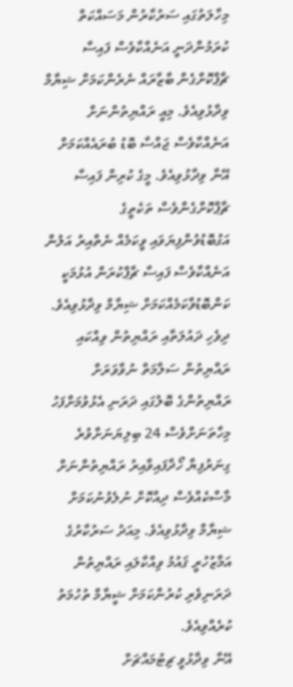މިހާލަތުގައި ސަރުކާރުން މަސައްކަތް ކުރަމުންދަނީ އަނެއްކާވެސް ފައިސާ ޗާޕްކޮށްގެން ބާޒާރައް ނެރެންކަމަށް ޝިޔާމް ވިދާޅުވިއެވެ. މިއީ ރައްޔިތުންނަށް އަނެއްކާވެސް ޖައްސާ ބޮޑު ބުރައެއްކަމަށް އޭނާ ވިދާޅުވިއެވެ. މީގެ ކުރިން ފައިސާ ޗާޕްކޮށްގެންވެސް ތަކެތީގެ އަގުބޮޑުވުންފިޔަވައި ވީކަމެއް ނެތްއިރު އަލުން އަނެއްކާވެސް ފައިސާ ޗާޕްކުރަން އުޅުމަކީ ކަންބޮޑުވާކަމެއްކަމަށް ޝިޔާމް ވިދާޅުވިއެވެ.
ދިވެހި ދައުލަތާއި ރައްޔިތުން ވިއްކައި ރައްޔިތުން ސަލާމަތް ނުވާވަރަށް ރައްޔިތުންގެ ބޮލުގައި ދަރަނި އެޅުވުމަށްފަހު މިހާތަނަށްވެސް 24 ބިލިޔަނަށްވުރެ ގިނަރުފިޔާ ހޯދާފައިވާއިރު ރައްޔިތުންނަށް މާސްކެއްވެސް ދިއްކޮށް ނުލެވުނުކަމަށް ޝިޔާމް ވިދާޅުވިއެވެ. މިއަދު ސަރުކާރުގެ އަމާޒުހުރީ ޤައުމު ވިއްކާލައި ރައްޔިތުން ދަރަނިވެރި ކުރުންކަމަށް ޝީޔާމް ތުހުމަތު ކުރެއްވިއެވެ.
އޭނާ ވިދާޅުވީ ޗިޓުމައްޗަށް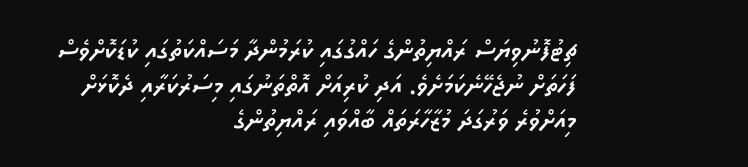ޗިޓުފޮނުވިޔަސް ރައްޔިތުންގެ ހައްގުގައި ކުރަމުންދާ މަސައްކަތުގައި ކުޑަކޮށްވެސް ފަހަތަށް ނުޖެހޭނެކަމަށެވެ. އަދި ކުރިއަށް އޮތްތަނުގައި މިސަރުކަރާއި ދެކޮޅަށް މިއަށްވުރެ ވަރުގަދަ މުޒާހާރަތައް ބާއްވައި ރައްޔިތުންގެ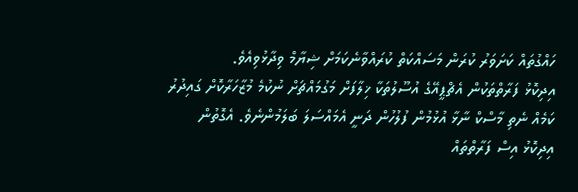ހައްގުތައް ކަށަވަރު ކުރަން މަސައްކަތް ކުރައްވާނެކަމަށް ޝިޔާމް ވިދާޅުވިއެވެ.
އިދިކޮޅު ފަރާތްތަކުން އެޗްޕީއޭގެ އުސޫލުތަކާ ޚިލާފަށް މަގުމައްޗަށް ނުކުމެ މުޒާހަރާކޮށް ގައިދުރު ކަމެއް ނެތި މާސްކް ނާޅާ އުޅުމުން ފުލުހުން ދަނީ އެމައްސަލަ ބަލަމުންނެވެ. އެގޮތުން އިދިކޮޅު އިސް ފަރާތްތައް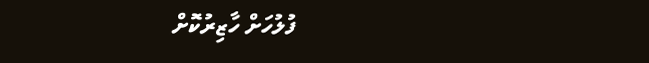ފުލުހަށް ހާޒިރުކޮށް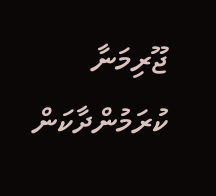ޖޫރިމަނާ ކުރަމުންދާކަން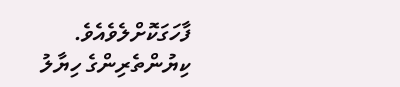ފާހަގަކޮށްލެވެއެވެ.
ކިޔުންތެރިންގެ ހިޔާލު